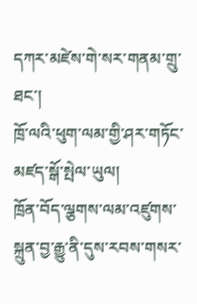དཀར་མཛེས་གེ་སར་གནམ་གྲུ་ཐང་།
ཁྲོ་ལའི་ཕུག་ལམ་གྱི་ཤར་གཏོང་མཛད་སྒོ་སྤེལ་ཡུལ།
ཁྲོན་བོད་ལྕགས་ལམ་འཛུགས་སྐྲུན་བྱ་རྒྱུ་ནི་དུས་རབས་གསར་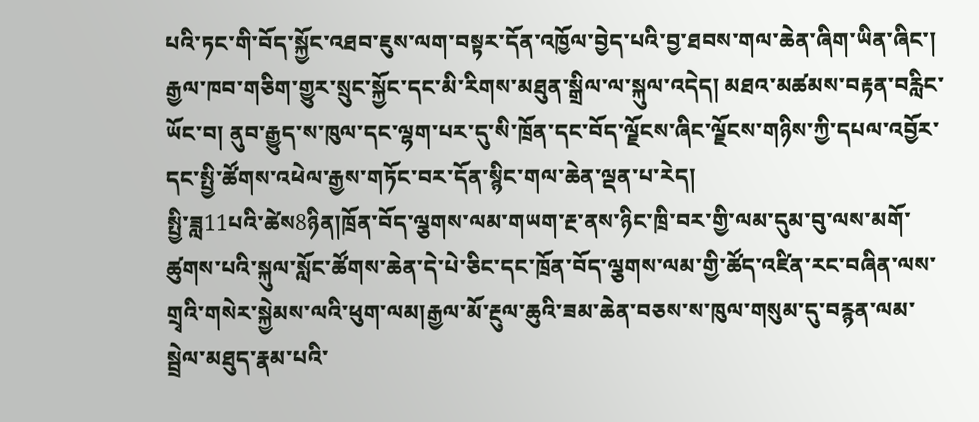པའི་ཏང་གི་བོད་སྐྱོང་འཐབ་ཇུས་ལག་བསྟར་དོན་འཁྱོལ་བྱེད་པའི་བྱ་ཐབས་གལ་ཆེན་ཞིག་ཡིན་ཞིང་། རྒྱལ་ཁབ་གཅིག་གྱུར་སྲུང་སྐྱོང་དང་མི་རིགས་མཐུན་སྒྲིལ་ལ་སྐུལ་འདེད། མཐའ་མཚམས་བརྟན་བརླིང་ཡོང་བ། ནུབ་རྒྱུད་ས་ཁུལ་དང་ལྷག་པར་དུ་སི་ཁྲོན་དང་བོད་ལྗོངས་ཞིང་ལྗོངས་གཉིས་ཀྱི་དཔལ་འབྱོར་དང་སྤྱི་ཚོགས་འཕེལ་རྒྱས་གཏོང་བར་དོན་སྙིང་གལ་ཆེན་ལྡན་པ་རེད།
སྤྱི་ཟླ11པའི་ཚེས8ཉིན།ཁྲོན་བོད་ལྕགས་ལམ་གཡག་རྔ་ནས་ཉིང་ཁྲི་བར་གྱི་ལམ་དུམ་བུ་ལས་མགོ་ཚུགས་པའི་སྐུལ་སློང་ཚོགས་ཆེན་དེ་པེ་ཅིང་དང་ཁྲོན་བོད་ལྕགས་ལམ་གྱི་ཚོད་འཛིན་རང་བཞིན་ལས་གྲྭའི་གསེར་སྐྱེམས་ལའི་ཕུག་ལམ།རྒྱལ་མོ་རྔུལ་ཆུའི་ཟམ་ཆེན་བཅས་ས་ཁུལ་གསུམ་དུ་བརྙན་ལམ་སྦྲེལ་མཐུད་རྣམ་པའི་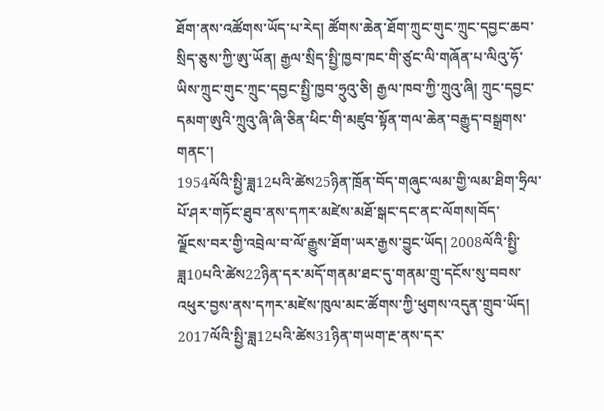ཐོག་ནས་འཚོགས་ཡོད་པ་རེད། ཚོགས་ཆེན་ཐོག་ཀྲུང་གུང་ཀྲུང་དབྱང་ཆབ་སྲིད་ཅུས་ཀྱི་ཨུ་ཡོན། རྒྱལ་སྲིད་སྤྱི་ཁྱབ་ཁང་གི་ཙུང་ལི་གཞོན་པ་ལིའུ་ཧོ་ཡིས་ཀྲུང་གུང་ཀྲུང་དབྱང་སྤྱི་ཁྱབ་ཧྲུའུ་ཅི། རྒྱལ་ཁབ་ཀྱི་ཀྲུའུ་ཞི། ཀྲུང་དབྱང་དམག་ཨུའི་ཀྲུའུ་ཞི་ཞི་ཅིན་ཕིང་གི་མཛུབ་སྟོན་གལ་ཆེན་བརྒྱུད་བསྒྲགས་གནང་།
1954ལོའི་སྤྱི་ཟླ12པའི་ཚེས25ཉིན་ཁྲོན་བོད་གཞུང་ལམ་གྱི་ལམ་ཐིག་ཧྲིལ་པོ་ཤར་གཏོང་ཐུབ་ནས་དཀར་མཛེས་མཐོ་སྒང་དང་ནང་ལོགས།བོད་
ལྗོངས་བར་གྱི་འབྲེལ་བ་ལོ་རྒྱུས་ཐོག་ཡར་རྒྱས་བྱུང་ཡོད། 2008ལོའི་སྤྱི་ཟླ10པའི་ཚེས22ཉིན་དར་མདོ་གནམ་ཐང་དུ་གནམ་གྲུ་དངོས་སུ་བབས་འཕུར་བྱས་ནས་དཀར་མཛེས་ཁུལ་མང་ཚོགས་ཀྱི་ཕུགས་འདུན་གྲུབ་ཡོད། 2017ལོའི་སྤྱི་ཟླ12པའི་ཚེས31ཉིན་གཡག་རྔ་ནས་དར་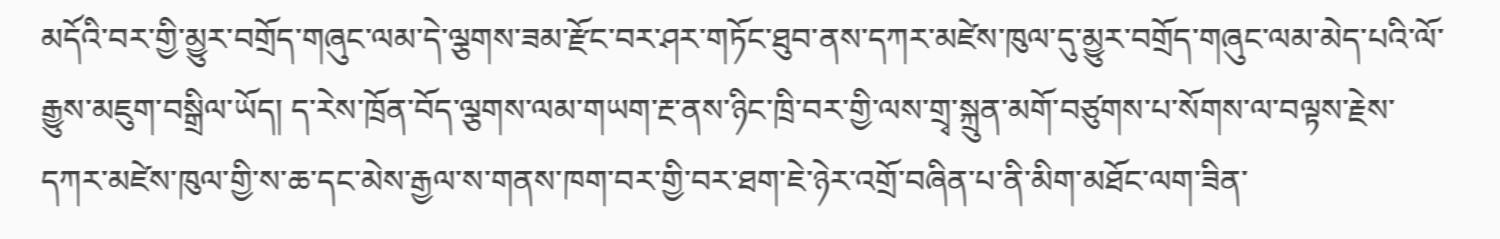མདོའི་བར་གྱི་མྱུར་བགྲོད་གཞུང་ལམ་དེ་ལྕགས་ཟམ་རྫོང་བར་ཤར་གཏོང་ཐུབ་ནས་དཀར་མཛེས་ཁུལ་དུ་མྱུར་བགྲོད་གཞུང་ལམ་མེད་པའི་ལོ་རྒྱུས་མཇུག་བསྒྲིལ་ཡོད། ད་རེས་ཁྲོན་བོད་ལྕགས་ལམ་གཡག་རྔ་ནས་ཉིང་ཁྲི་བར་གྱི་ལས་གྲྭ་སྐྲུན་མགོ་བཙུགས་པ་སོགས་ལ་བལྟས་རྗེས་དཀར་མཛེས་ཁུལ་གྱི་ས་ཆ་དང་མེས་རྒྱལ་ས་གནས་ཁག་བར་གྱི་བར་ཐག་ཇེ་ཉེར་འགྲོ་བཞིན་པ་ནི་མིག་མཐོང་ལག་ཟིན་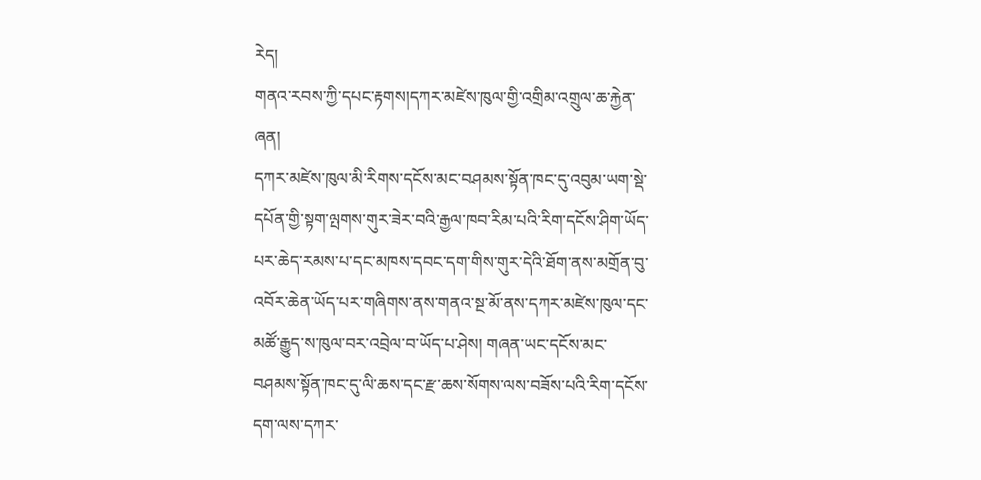རེད།
གནའ་རབས་ཀྱི་དཔང་རྟགས།དཀར་མཛེས་ཁུལ་གྱི་འགྲིམ་འགྲུལ་ཆ་རྐྱེན་ཞན།
དཀར་མཛེས་ཁུལ་མི་རིགས་དངོས་མང་བཤམས་སྟོན་ཁང་དུ་འབུམ་ཡག་སྡེ་དཔོན་གྱི་སྟག་ལྤགས་གུར་ཟེར་བའི་རྒྱལ་ཁབ་རིམ་པའི་རིག་དངོས་ཤིག་ཡོད་པར་ཆེད་རམས་པ་དང་མཁས་དབང་དག་གིས་གུར་དེའི་ཐོག་ནས་མགྲོན་བུ་འབོར་ཆེན་ཡོད་པར་གཞིགས་ནས་གནའ་སྔ་མོ་ནས་དཀར་མཛེས་ཁུལ་དང་མཚོ་རྒྱུད་ས་ཁུལ་བར་འབྲེལ་བ་ཡོད་པ་ཤེས། གཞན་ཡང་དངོས་མང་བཤམས་སྟོན་ཁང་དུ་ལི་ཆས་དང་རྫ་ཆས་སོགས་ལས་བཟོས་པའི་རིག་དངོས་དག་ལས་དཀར་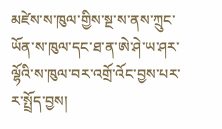མཛེས་ས་ཁུལ་གྱིས་སྔ་ས་ནས་ཀྲུང་ཡོན་ས་ཁུལ་དང་ཐ་ན་ཨེ་ཤེ་ཡ་ཤར་ལྷོའི་ས་ཁུལ་བར་འགྲོ་འོང་བྱས་པར་ར་སྤྲོད་བྱས།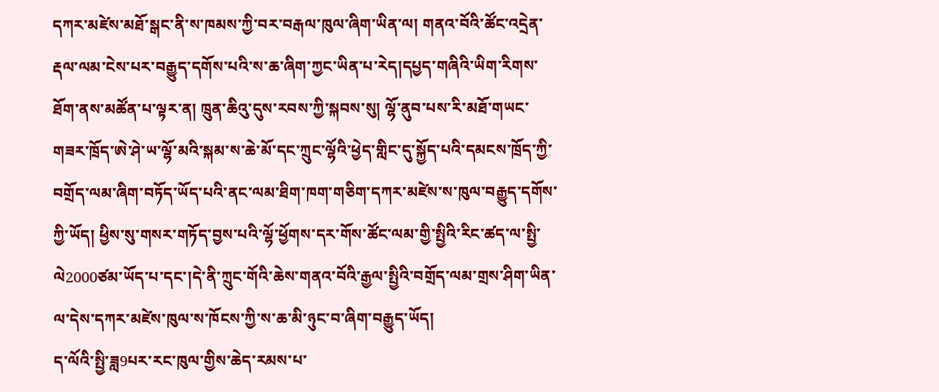དཀར་མཛེས་མཐོ་སྒང་ནི་ས་ཁམས་ཀྱི་བར་བརྒལ་ཁུལ་ཞིག་ཡིན་ལ། གནའ་བོའི་ཚོང་འདྲེན་རྡལ་ལམ་ངེས་པར་བརྒྱུད་དགོས་པའི་ས་ཆ་ཞིག་ཀྱང་ཡིན་པ་རེད།དཔྱད་གཞིའི་ཡིག་རིགས་ཐོག་ནས་མཚོན་པ་ལྟར་ན། ཁྲུན་ཆིའུ་དུས་རབས་ཀྱི་སྐབས་སུ། ལྷོ་ནུབ་པས་རི་མཐོ་གཡང་གཟར་ཁྲོད་ཨེ་ཤེ་ཡ་ལྷོ་མའི་སྐམ་ས་ཆེ་མོ་དང་ཀྲུང་ལྷོའི་ཕྱེད་གླིང་དུ་སྐྱོད་པའི་དམངས་ཁྲོད་ཀྱི་བགྲོད་ལམ་ཞིག་བཏོད་ཡོད་པའི་ནང་ལམ་ཐིག་ཁག་གཅིག་དཀར་མཛེས་ས་ཁུལ་བརྒྱུད་དགོས་ཀྱི་ཡོད། ཕྱིས་སུ་གསར་གཏོད་བྱས་པའི་ལྷོ་ཕྱོགས་དར་གོས་ཚོང་ལམ་གྱི་སྤྱིའི་རིང་ཚད་ལ་སྤྱི་ལེ2000ཙམ་ཡོད་པ་དང་།དེ་ནི་ཀྲུང་གོའི་ཆེས་གནའ་བོའི་རྒྱལ་སྤྱིའི་བགྲོད་ལམ་གྲས་ཤིག་ཡིན་ལ་དེས་དཀར་མཛེས་ཁུལ་ས་ཁོངས་ཀྱི་ས་ཆ་མི་ཉུང་བ་ཞིག་བརྒྱུད་ཡོད།
ད་ལོའི་སྤྱི་ཟླ9པར་རང་ཁུལ་གྱིས་ཆེད་རམས་པ་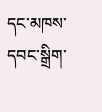དང་མཁས་དབང་སྒྲིག་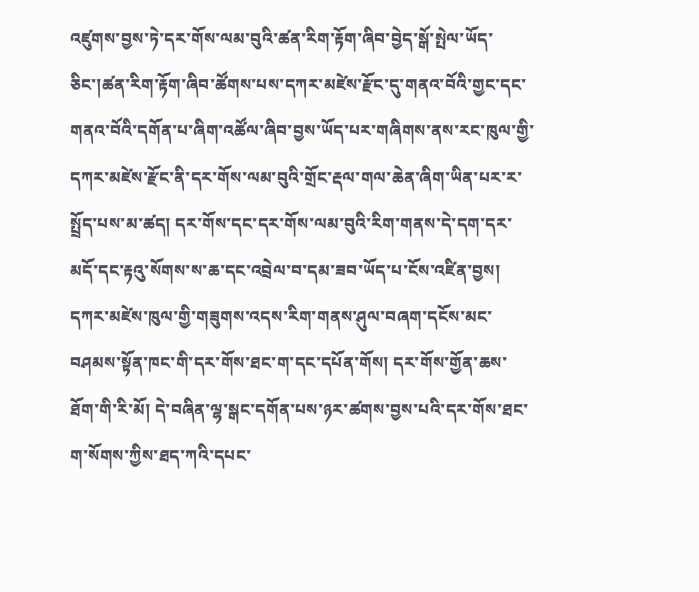འཛུགས་བྱས་ཏེ་དར་གོས་ལམ་བུའི་ཚན་རིག་རྟོག་ཞིབ་བྱེད་སྒོ་སྤེལ་ཡོད་ཅིང་།ཚན་རིག་རྟོག་ཞིབ་ཚོགས་པས་དཀར་མཛེས་རྫོང་དུ་གནའ་བོའི་གྱང་དང་གནའ་བོའི་དགོན་པ་ཞིག་འཚོལ་ཞིབ་བྱས་ཡོད་པར་གཞིགས་ནས་རང་ཁུལ་གྱི་དཀར་མཛེས་རྫོང་ནི་དར་གོས་ལམ་བུའི་གྲོང་རྡལ་གལ་ཆེན་ཞིག་ཡིན་པར་ར་སྤྲོད་པས་མ་ཚད། དར་གོས་དང་དར་གོས་ལམ་བུའི་རིག་གནས་དེ་དག་དར་མདོ་དང་རྟའུ་སོགས་ས་ཆ་དང་འབྲེལ་བ་དམ་ཟབ་ཡོད་པ་ངོས་འཛིན་བྱས། དཀར་མཛེས་ཁུལ་གྱི་གཟུགས་འདས་རིག་གནས་ཤུལ་བཞག་དངོས་མང་བཤམས་སྟོན་ཁང་གི་དར་གོས་ཐང་ག་དང་དཔོན་གོས། དར་གོས་གྱོན་ཆས་ཐོག་གི་རི་མོ། དེ་བཞིན་ལྷ་སྒང་དགོན་པས་ཉར་ཚགས་བྱས་པའི་དར་གོས་ཐང་ག་སོགས་ཀྱིས་ཐད་ཀའི་དཔང་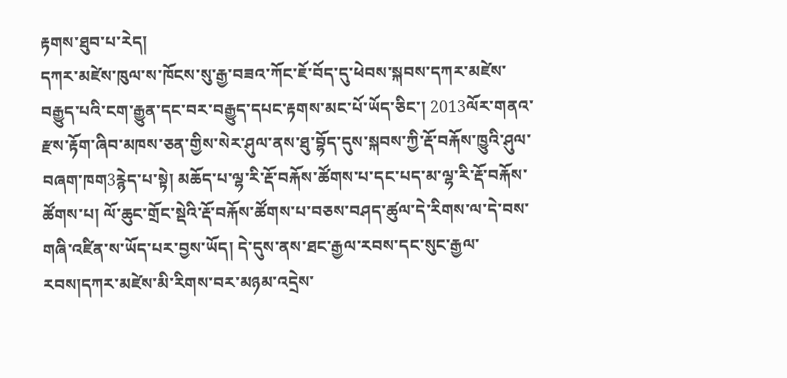རྟགས་ཐུབ་པ་རེད།
དཀར་མཛེས་ཁུལ་ས་ཁོངས་སུ་རྒྱ་བཟའ་ཀོང་ཇོ་བོད་དུ་ཕེབས་སྐབས་དཀར་མཛེས་བརྒྱུད་པའི་ངག་རྒྱུན་དང་བར་བརྒྱུད་དཔང་རྟགས་མང་པོ་ཡོད་ཅིང་། 2013ལོར་གནའ་རྫས་རྟོག་ཞིབ་མཁས་ཅན་གྱིས་སེར་ཤུལ་ནས་ཐུ་བྷོད་དུས་སྐབས་ཀྱི་རྡོ་བརྐོས་ཁྱུའི་ཤུལ་བཞག་ཁག3རྙེད་པ་སྟེ། མཆོད་པ་ལྷ་རི་རྡོ་བརྐོས་ཚོགས་པ་དང་པད་མ་ལྷ་རི་རྡོ་བརྐོས་ཚོགས་པ། ལོ་ཆུང་གྲོང་སྡེའི་རྡོ་བརྐོས་ཚོགས་པ་བཅས་བཤད་ཚུལ་དེ་རིགས་ལ་དེ་བས་གཞི་འཛིན་ས་ཡོད་པར་བྱས་ཡོད། དེ་དུས་ནས་ཐང་རྒྱལ་རབས་དང་སུང་རྒྱལ་རབས།དཀར་མཛེས་མི་རིགས་བར་མཉམ་འདྲེས་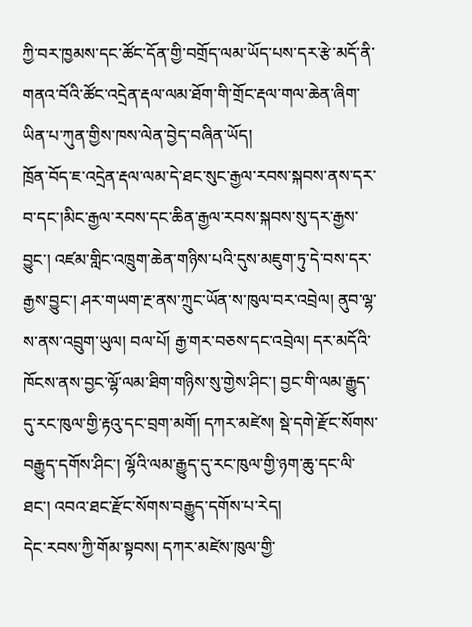ཀྱི་བར་ཁྱམས་དང་ཚོང་དོན་གྱི་བགྲོད་ལམ་ཡོད་པས་དར་རྩེ་མདོ་ནི་གནའ་བོའི་ཚོང་འདྲེན་རྡལ་ལམ་ཐོག་གི་གྲོང་རྡལ་གལ་ཆེན་ཞིག་ཡིན་པ་ཀུན་གྱིས་ཁས་ལེན་བྱེད་བཞིན་ཡོད།
ཁྲོན་བོད་ཇ་འདྲེན་རྡལ་ལམ་དེ་ཐང་སུང་རྒྱལ་རབས་སྐབས་ནས་དར་བ་དང་།མིང་རྒྱལ་རབས་དང་ཆིན་རྒྱལ་རབས་སྐབས་སུ་དར་རྒྱས་བྱུང་། འཛམ་གླིང་འཁྲུག་ཆེན་གཉིས་པའི་དུས་མཇུག་ཏུ་དེ་བས་དར་རྒྱས་བྱུང་། ཤར་གཡག་རྔ་ནས་ཀྲུང་ཡོན་ས་ཁུལ་བར་འབྲེལ། ནུབ་ལྷ་ས་ནས་འབྲུག་ཡུལ། བལ་པོ། རྒྱ་གར་བཅས་དང་འབྲེལ། དར་མདོའི་ཁོངས་ནས་བྱང་ལྷོ་ལམ་ཐིག་གཉིས་སུ་གྱེས་ཤིང་། བྱང་གི་ལམ་རྒྱུད་དུ་རང་ཁུལ་གྱི་རྟའུ་དང་བྲག་མགོ། དཀར་མཛེས། སྡེ་དགེ་རྫོང་སོགས་བརྒྱུད་དགོས་ཤིང་། ལྷོའི་ལམ་རྒྱུད་དུ་རང་ཁུལ་གྱི་ཉག་ཆུ་དང་ལི་ཐང་། འབའ་ཐང་རྫོང་སོགས་བརྒྱུད་དགོས་པ་རེད།
དེང་རབས་ཀྱི་གོམ་སྟབས། དཀར་མཛེས་ཁུལ་གྱི་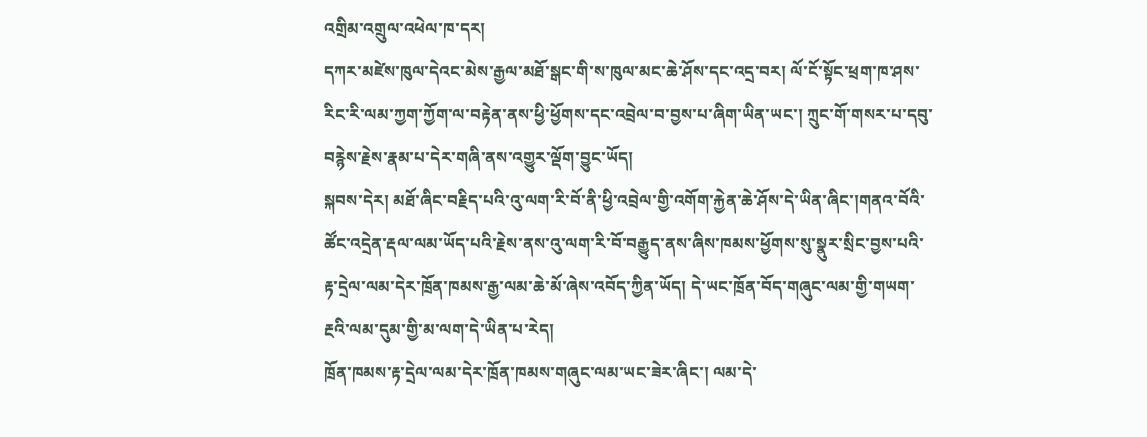འགྲིམ་འགྲུལ་འཕེལ་ཁ་དར།
དཀར་མཛེས་ཁུལ་དེའང་མེས་རྒྱལ་མཐོ་སྒང་གི་ས་ཁུལ་མང་ཆེ་ཤོས་དང་འདྲ་བར། ལོ་ངོ་སྟོང་ཕྲག་ཁ་ཤས་རིང་རི་ལམ་ཀྱག་ཀྱོག་ལ་བརྟེན་ནས་ཕྱི་ཕྱོགས་དང་འབྲེལ་བ་བྱས་པ་ཞིག་ཡིན་ཡང་། ཀྲུང་གོ་གསར་པ་དབུ་བརྙེས་རྗེས་རྣམ་པ་དེར་གཞི་ནས་འགྱུར་ལྡོག་བྱུང་ཡོད།
སྐབས་དེར། མཐོ་ཞིང་བརྗིད་པའི་འུ་ལག་རི་བོ་ནི་ཕྱི་འབྲེལ་གྱི་འགོག་རྐྱེན་ཆེ་ཤོས་དེ་ཡིན་ཞིང་།གནའ་བོའི་ཚོང་འདྲེན་རྡལ་ལམ་ཡོད་པའི་རྗེས་ནས་འུ་ལག་རི་བོ་བརྒྱུད་ནས་ཞིས་ཁམས་ཕྱོགས་སུ་སྣུར་སྲིང་བྱས་པའི་རྟ་དྲེལ་ལམ་དེར་ཁྲོན་ཁམས་རྒྱ་ལམ་ཆེ་མོ་ཞེས་འབོད་ཀྱིན་ཡོད། དེ་ཡང་ཁྲོན་བོད་གཞུང་ལམ་གྱི་གཡག་རྔའི་ལམ་དུམ་གྱི་མ་ལག་དེ་ཡིན་པ་རེད།
ཁྲོན་ཁམས་རྟ་དྲེལ་ལམ་དེར་ཁྲོན་ཁམས་གཞུང་ལམ་ཡང་ཟེར་ཞིང་། ལམ་དེ་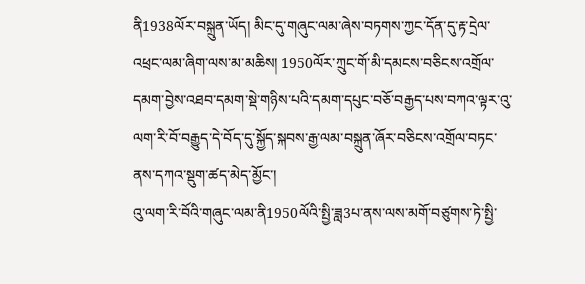ནི1938ལོར་བསྐྲུན་ཡོད། མིང་དུ་གཞུང་ལམ་ཞེས་བཏགས་ཀྱང་དོན་དུ་རྟ་དྲེལ་འཕྲང་ལམ་ཞིག་ལས་མ་མཆིས། 1950ལོར་ཀྲུང་གོ་མི་དམངས་བཅིངས་འགྲོལ་དམག་བྱེས་འཐབ་དམག་སྡེ་གཉིས་པའི་དམག་དཔུང་བཅོ་བརྒྱད་པས་བཀའ་ལྟར་འུ་ལག་རི་བོ་བརྒྱུད་དེ་བོད་དུ་སྐྱོད་སྐབས་རྒྱ་ལམ་བསྐྲུན་ཞོར་བཅིངས་འགྲོལ་བཏང་ནས་དཀའ་སྡུག་ཚད་མེད་མྱོང་།
འུ་ལག་རི་བོའི་གཞུང་ལམ་ནི1950ལོའི་སྤྱི་ཟླ3པ་ནས་ལས་མགོ་བཙུགས་ཏེ་སྤྱི་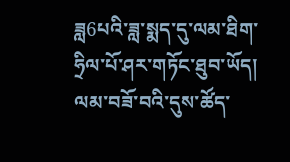ཟླ6པའི་ཟླ་སྨད་དུ་ལམ་ཐིག་ཧྲིལ་པོ་ཤར་གཏོང་ཐུབ་ཡོད། ལམ་བཟོ་བའི་དུས་ཚོད་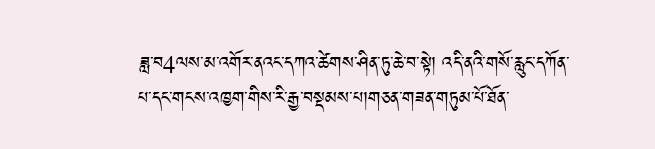ཟླ་བ4ལས་མ་འགོར་ནའང་དཀའ་ཚེགས་ཤིན་ཏུ་ཆེ་བ་སྟེ། འདི་ནའི་གསོ་རླུང་དཀོན་པ་དང་གངས་འཁྱག་གིས་རི་རྒྱ་བསྡམས་པ།གཅན་གཟན་གཏུམ་པོ་ཐོན་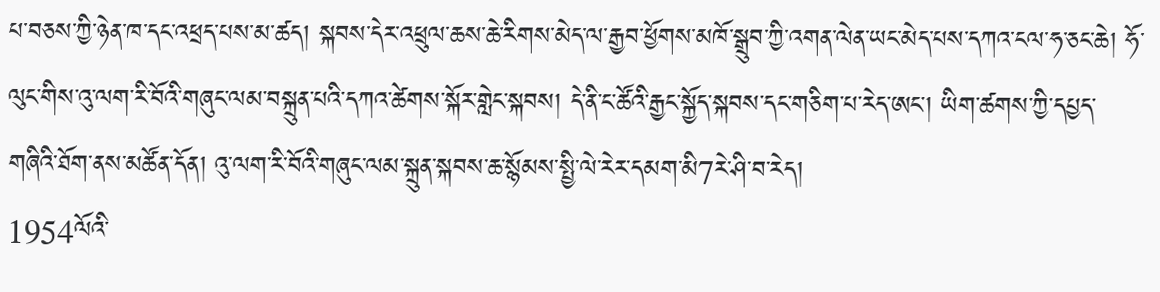པ་བཅས་ཀྱི་ཉེན་ཁ་དང་འཕྲད་པས་མ་ཚད། སྐབས་དེར་འཕྲུལ་ཆས་ཆེ་རིགས་མེད་ལ་རྒྱབ་ཕྱོགས་མཁོ་སྒྲུབ་ཀྱི་འགན་ལེན་ཡང་མེད་པས་དཀའ་ངལ་ཧ་ཅང་ཆེ། ཧོ་ལུང་གིས་འུ་ལག་རི་བོའི་གཞུང་ལམ་བསྐྲུན་པའི་དཀའ་ཚེགས་སྐོར་གླེང་སྐབས། དེ་ནི་ང་ཚོའི་རྒྱང་སྐྱོད་སྐབས་དང་གཅིག་པ་རེད་ཨང་། ཡིག་ཚགས་ཀྱི་དཔྱད་གཞིའི་ཐོག་ནས་མཚོན་དོན། འུ་ལག་རི་བོའི་གཞུང་ལམ་སྐྲུན་སྐབས་ཆ་སྙོམས་སྤྱི་ལེ་རེར་དམག་མི7རེ་ཤི་བ་རེད།
1954ལོའི་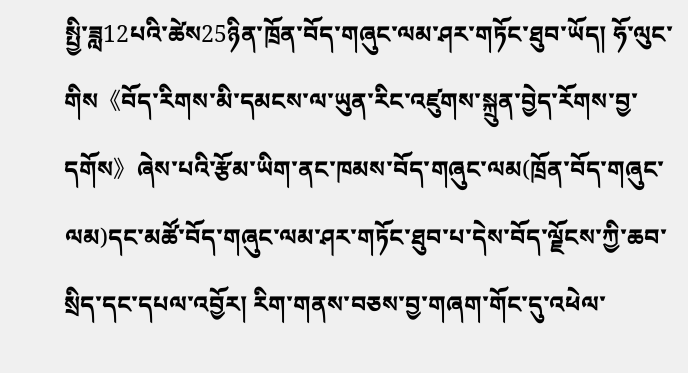སྤྱི་ཟླ12པའི་ཚེས25ཉིན་ཁྲོན་བོད་གཞུང་ལམ་ཤར་གཏོང་ཐུབ་ཡོད། ཧོ་ལུང་གིས《བོད་རིགས་མི་དམངས་ལ་ཡུན་རིང་འཛུགས་སྐྲུན་བྱེད་རོགས་བྱ་དགོས》ཞེས་པའི་རྩོམ་ཡིག་ནང་ཁམས་བོད་གཞུང་ལམ(ཁྲོན་བོད་གཞུང་ལམ)དང་མཚོ་བོད་གཞུང་ལམ་ཤར་གཏོང་ཐུབ་པ་དེས་བོད་ལྗོངས་ཀྱི་ཆབ་སྲིད་དང་དཔལ་འབྱོར། རིག་གནས་བཅས་བྱ་གཞག་གོང་དུ་འཕེལ་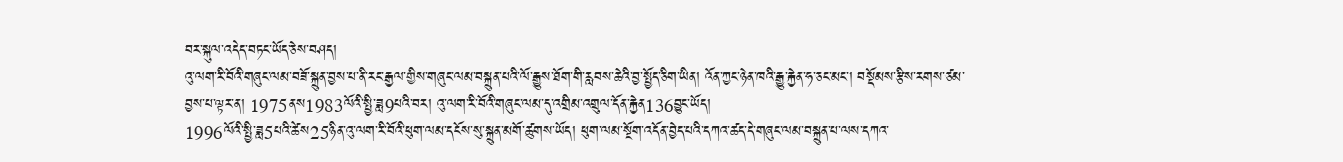བར་སྐུལ་འདེད་བཏང་ཡོད་ཅེས་བཤད།
འུ་ལག་རི་བོའི་གཞུང་ལམ་བཟོ་སྐྲུན་བྱས་པ་ནི་རང་རྒྱལ་གྱིས་གཞུང་ལམ་བསྐྲུན་པའི་ལོ་རྒྱུས་ཐོག་གི་རླབས་ཆེའི་བྱ་སྤྱོད་ཅིག་ཡིན། འོན་ཀྱང་ཉེན་ཁའི་རྒྱུ་རྐྱེན་ཧ་ཅང་མང་། བསྡོམས་རྩིས་རགས་ཙམ་བྱས་པ་ལྟར་ན། 1975ནས1983ལོའི་སྤྱི་ཟླ9པའི་བར། འུ་ལག་རི་བོའི་གཞུང་ལམ་དུ་འགྲིམ་འགྲུལ་དོན་རྐྱེན136བྱུང་ཡོད།
1996ལོའི་སྤྱི་ཟླ5པའི་ཚེས25ཉིན་འུ་ལག་རི་བོའི་ཕུག་ལམ་དངོས་སུ་སྐྲུན་མགོ་ཚུགས་ཡོད། ཕུག་ལམ་སྔོག་འདོན་བྱེད་པའི་དཀའ་ཚད་དེ་གཞུང་ལམ་བསྐྲུན་པ་ལས་དཀའ་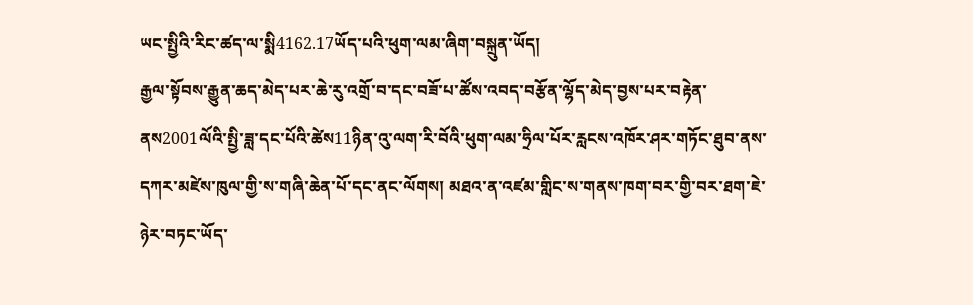ཡང་སྤྱིའི་རིང་ཚད་ལ་སྨི4162.17ཡོད་པའི་ཕུག་ལམ་ཞིག་བསྐྲུན་ཡོད།
རྒྱལ་སྟོབས་རྒྱུན་ཆད་མེད་པར་ཆེ་རུ་འགྲོ་བ་དང་བཟོ་པ་ཚོས་འབད་བརྩོན་ལྷོད་མེད་བྱས་པར་བརྟེན་ནས2001ལོའི་སྤྱི་ཟླ་དང་པོའི་ཚེས11ཉིན་འུ་ལག་རི་བོའི་ཕུག་ལམ་ཧྲིལ་པོར་རླངས་འཁོར་ཤར་གཏོང་ཐུབ་ནས་དཀར་མཛེས་ཁུལ་གྱི་ས་གཞི་ཆེན་པོ་དང་ནང་ལོགས། མཐའ་ན་འཛམ་གླིང་ས་གནས་ཁག་བར་གྱི་བར་ཐག་ཇེ་ཉེར་བཏང་ཡོད་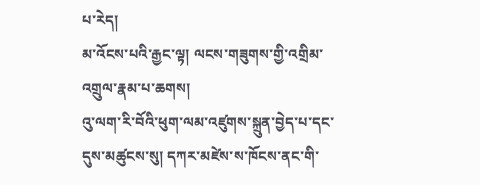པ་རེད།
མ་འོངས་པའི་རྒྱང་ལྟ། ལངས་གཟུགས་གྱི་འགྲིམ་འགྲུལ་རྣམ་པ་ཆགས།
འུ་ལག་རི་བོའི་ཕུག་ལམ་འཛུགས་སྐྲུན་བྱེད་པ་དང་དུས་མཚུངས་སུ། དཀར་མཛེས་ས་ཁོངས་ནང་གི་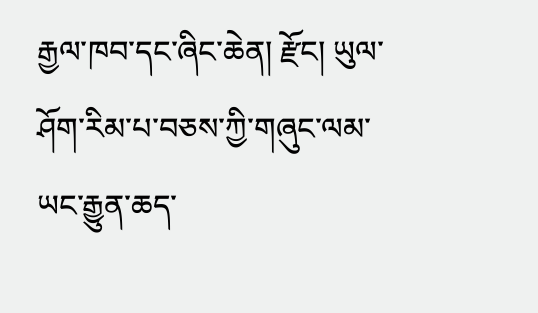རྒྱལ་ཁབ་དང་ཞིང་ཆེན། རྫོང། ཡུལ་ཤོག་རིམ་པ་བཅས་ཀྱི་གཞུང་ལམ་ཡང་རྒྱུན་ཆད་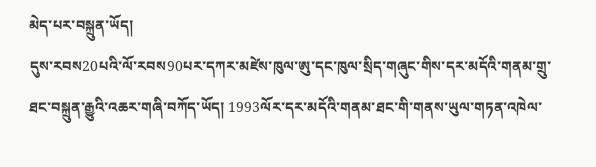མེད་པར་བསྐྲུན་ཡོད།
དུས་རབས20པའི་ལོ་རབས90པར་དཀར་མཛེས་ཁུལ་ཨུ་དང་ཁུལ་སྲིད་གཞུང་གིས་དར་མདོའི་གནམ་གྲུ་ཐང་བསྐྲུན་རྒྱུའི་འཆར་གཞི་བཀོད་ཡོད། 1993ལོར་དར་མདོའི་གནམ་ཐང་གི་གནས་ཡུལ་གཏན་འཁེལ་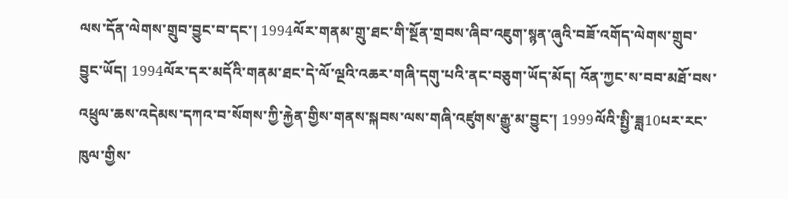ལས་དོན་ལེགས་གྲུབ་བྱུང་བ་དང་། 1994ལོར་གནམ་གྲུ་ཐང་གི་སྔོན་གྲབས་ཞིབ་འཇུག་སྙན་ཞུའི་བཟོ་འགོད་ལེགས་གྲུབ་བྱུང་ཡོད། 1994ལོར་དར་མདོའི་གནམ་ཐང་དེ་ལོ་ལྔའི་འཆར་གཞི་དགུ་པའི་ནང་བཅུག་ཡོད་མོད། འོན་ཀྱང་ས་བབ་མཐོ་བས་འཕྲུལ་ཆས་འདེམས་དཀའ་བ་སོགས་ཀྱི་རྐྱེན་གྱིས་གནས་སྐབས་ལས་གཞི་འཛུགས་རྒྱུ་མ་བྱུང་། 1999ལོའི་སྤྱི་ཟླ10པར་རང་ཁུལ་གྱིས་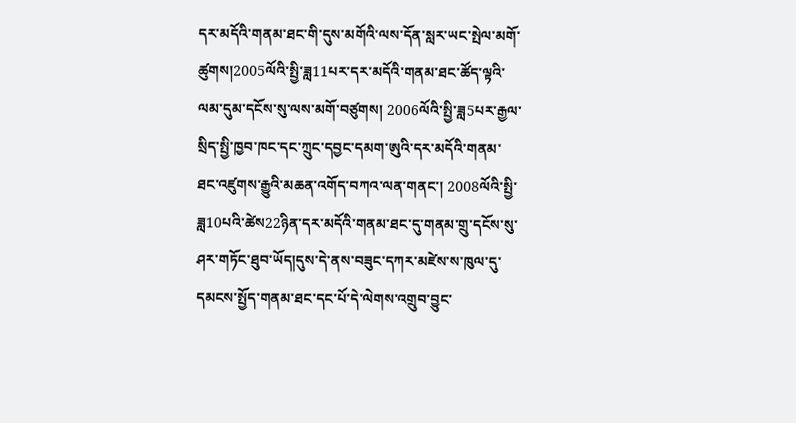དར་མདོའི་གནམ་ཐང་གི་དུས་མགོའི་ལས་དོན་སླར་ཡང་སྤེལ་མགོ་ཚུགས།2005ལོའི་སྤྱི་ཟླ11པར་དར་མདོའི་གནམ་ཐང་ཚོད་ལྟའི་ལམ་དུམ་དངོས་སུ་ལས་མགོ་བཙུགས། 2006ལོའི་སྤྱི་ཟླ5པར་རྒྱལ་སྲིད་སྤྱི་ཁྱབ་ཁང་དང་ཀྲུང་དབྱང་དམག་ཨུའི་དར་མདོའི་གནམ་ཐང་འཛུགས་རྒྱུའི་མཆན་འགོད་བཀའ་ལན་གནང་། 2008ལོའི་སྤྱི་ཟླ10པའི་ཚེས22ཉིན་དར་མདོའི་གནམ་ཐང་དུ་གནམ་གྲུ་དངོས་སུ་ཤར་གཏོང་ཐུབ་ཡོད།དུས་དེ་ནས་བཟུང་དཀར་མཛེས་ས་ཁུལ་དུ་དམངས་སྤྱོད་གནམ་ཐང་དང་པོ་དེ་ལེགས་འགྲུབ་བྱུང་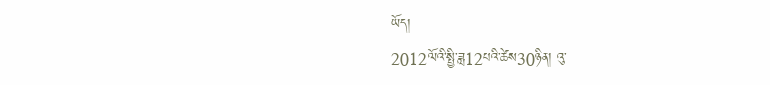ཡོད།
2012ལོའི་སྤྱི་ཟླ12པའི་ཚེས30ཉིན། འུ་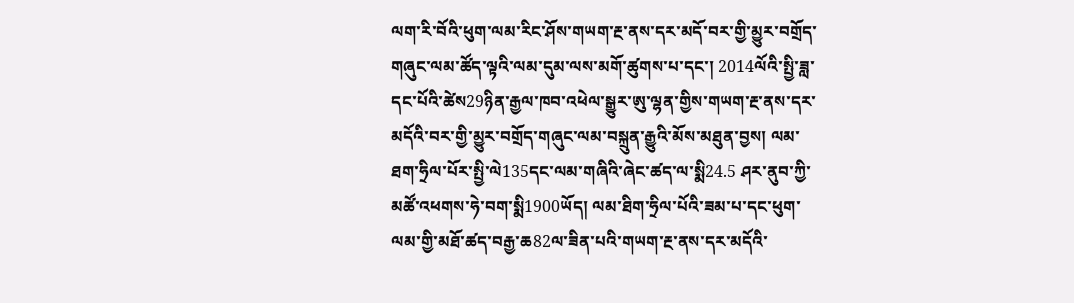ལག་རི་བོའི་ཕུག་ལམ་རིང་ཤོས་གཡག་རྔ་ནས་དར་མདོ་བར་གྱི་མྱུར་བགྲོད་གཞུང་ལམ་ཚོད་ལྟའི་ལམ་དུམ་ལས་མགོ་ཚུགས་པ་དང་། 2014ལོའི་སྤྱི་ཟླ་དང་པོའི་ཚེས29ཉིན་རྒྱལ་ཁབ་འཕེལ་སྒྱུར་ཨུ་ལྷན་གྱིས་གཡག་རྔ་ནས་དར་མདོའི་བར་གྱི་མྱུར་བགྲོད་གཞུང་ལམ་བསྐྲུན་རྒྱུའི་མོས་མཐུན་བྱས། ལམ་ཐག་ཧྲིལ་པོར་སྤྱི་ལེ135དང་ལམ་གཞིའི་ཞེང་ཚད་ལ་སྨི24.5 ཤར་ནུབ་ཀྱི་མཚོ་འཕགས་ཧེ་བག་སྨི1900ཡོད། ལམ་ཐིག་ཧྲིལ་པོའི་ཟམ་པ་དང་ཕུག་ལམ་གྱི་མཐོ་ཚད་བརྒྱ་ཆ82ལ་ཟིན་པའི་གཡག་རྔ་ནས་དར་མདོའི་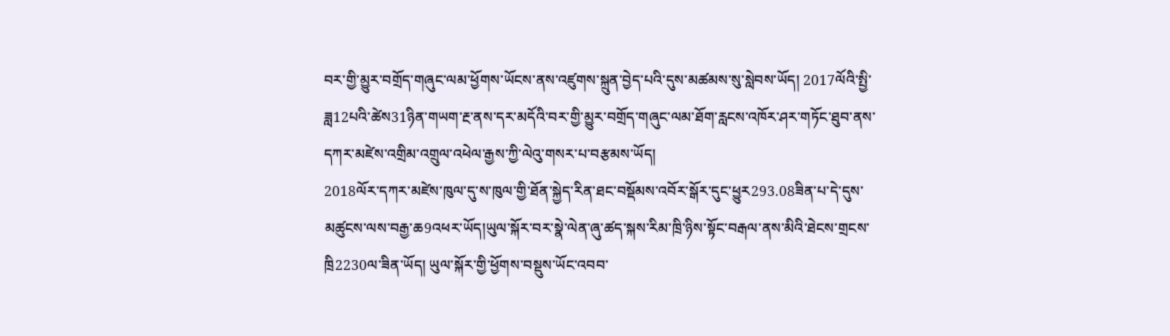བར་གྱི་མྱུར་བགྲོད་གཞུང་ལམ་ཕྱོགས་ཡོངས་ནས་འཛུགས་སྐྲུན་བྱེད་པའི་དུས་མཚམས་སུ་སླེབས་ཡོད། 2017ལོའི་སྤྱི་ཟླ12པའི་ཚེས31ཉིན་གཡག་རྔ་ནས་དར་མདོའི་བར་གྱི་མྱུར་བགྲོད་གཞུང་ལམ་ཐོག་རླངས་འཁོར་ཤར་གཏོང་ཐུབ་ནས་དཀར་མཛེས་འགྲིམ་འགྲུལ་འཕེལ་རྒྱས་ཀྱི་ལེའུ་གསར་པ་བརྩམས་ཡོད།
2018ལོར་དཀར་མཛེས་ཁུལ་དུ་ས་ཁུལ་གྱི་ཐོན་སྐྱེད་རིན་ཐང་བསྡོམས་འབོར་སྒོར་དུང་ཕྱུར293.08ཟིན་པ་དེ་དུས་མཚུངས་ལས་བརྒྱ་ཆ9འཕར་ཡོད།ཡུལ་སྐོར་བར་སྣེ་ལེན་ཞུ་ཚད་སྐས་རིམ་ཁྲི་ཉིས་སྟོང་བརྒལ་ནས་མིའི་ཐེངས་གྲངས་ཁྲི2230ལ་ཟིན་ཡོད། ཡུལ་སྐོར་གྱི་ཕྱོགས་བསྡུས་ཡོང་འབབ་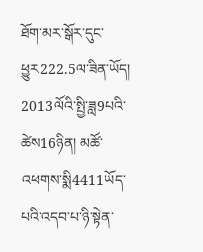ཐོག་མར་སྒོར་དུང་ཕྱུར222.5ལ་ཟིན་ཡོད།
2013ལོའི་སྤྱི་ཟླ9པའི་ཚེས16ཉིན། མཚོ་འཕགས་སྨི4411ཡོད་པའི་འདབ་པ་ཉི་སྟེན་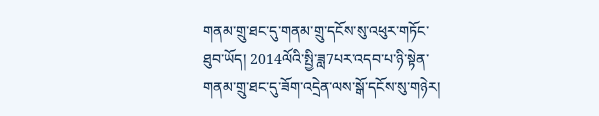གནམ་གྲུ་ཐང་དུ་གནམ་གྲུ་དངོས་སུ་འཕུར་གཏོང་ཐུབ་ཡོད། 2014ལོའི་སྤྱི་ཟླ7པར་འདབ་པ་ཉི་སྟེན་གནམ་གྲུ་ཐང་དུ་ཟོག་འདྲེན་ལས་སྒོ་དངོས་སུ་གཉེར།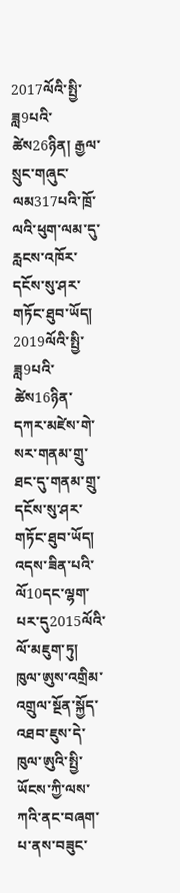2017ལོའི་སྤྱི་ཟླ9པའི་ཚེས26ཉིན། རྒྱལ་སྲུང་གཞུང་ལམ317པའི་ཁྲོ་ལའི་ཕུག་ལམ་དུ་རླངས་འཁོར་དངོས་སུ་ཤར་གཏོང་ཐུབ་ཡོད། 2019ལོའི་སྤྱི་ཟླ9པའི་ཚེས16ཉིན་དཀར་མཛེས་གེ་སར་གནམ་གྲུ་ཐང་དུ་གནམ་གྲུ་དངོས་སུ་ཤར་གཏོང་ཐུབ་ཡོད།
འདས་ཟིན་པའི་ལོ10དང་ལྷག་པར་དུ2015ལོའི་ལོ་མཇུག་ཏུ། ཁུལ་ཨུས་འགྲིམ་འགྲུལ་སྔོན་སྐྱོད་འཐབ་ཇུས་དེ་ཁུལ་ཨུའི་སྤྱི་ཡོངས་ཀྱི་ལས་ཀའི་ནང་བཞག་པ་ནས་བཟུང་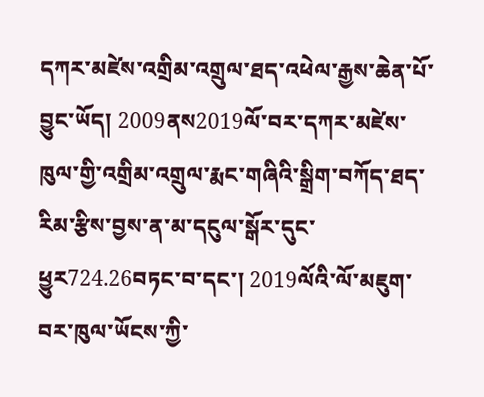དཀར་མཛེས་འགྲིམ་འགྲུལ་ཐད་འཕེལ་རྒྱས་ཆེན་པོ་བྱུང་ཡོད། 2009ནས2019ལོ་བར་དཀར་མཛེས་ཁུལ་གྱི་འགྲིམ་འགྲུལ་རྨང་གཞིའི་སྒྲིག་བཀོད་ཐད་རིམ་རྩིས་བྱས་ན་མ་དངུལ་སྒོར་དུང་ཕྱུར724.26བཏང་བ་དང་། 2019ལོའི་ལོ་མཇུག་བར་ཁུལ་ཡོངས་ཀྱི་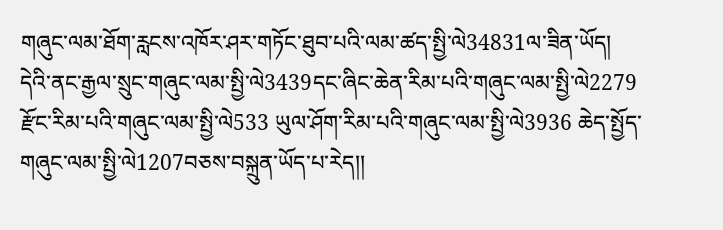གཞུང་ལམ་ཐོག་རླངས་འཁོར་ཤར་གཏོང་ཐུབ་པའི་ལམ་ཚད་སྤྱི་ལེ34831ལ་ཟིན་ཡོད། དེའི་ནང་རྒྱལ་སྲུང་གཞུང་ལམ་སྤྱི་ལེ3439དང་ཞིང་ཆེན་རིམ་པའི་གཞུང་ལམ་སྤྱི་ལེ2279 རྫོང་རིམ་པའི་གཞུང་ལམ་སྤྱི་ལེ533 ཡུལ་ཤོག་རིམ་པའི་གཞུང་ལམ་སྤྱི་ལེ3936 ཆེད་སྤྱོད་གཞུང་ལམ་སྤྱི་ལེ1207བཅས་བསྐྲུན་ཡོད་པ་རེད།།